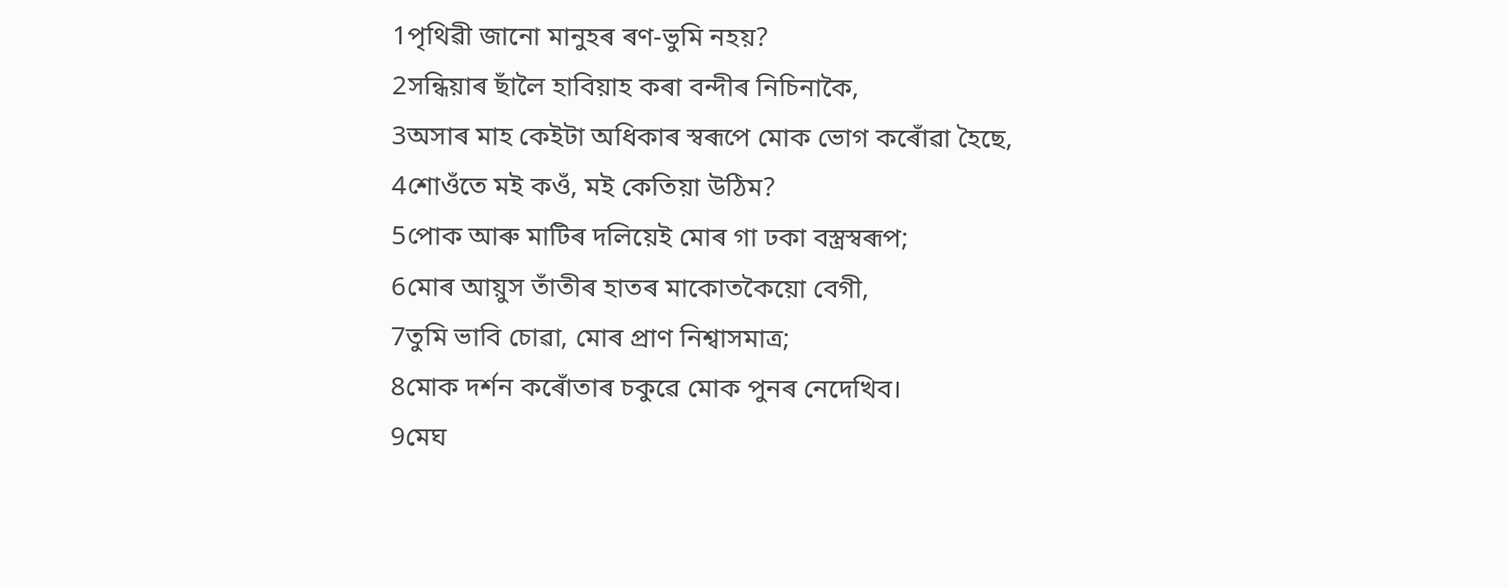1পৃথিৱী জানো মানুহৰ ৰণ-ভুমি নহয়?
2সন্ধিয়াৰ ছাঁলৈ হাবিয়াহ কৰা বন্দীৰ নিচিনাকৈ,
3অসাৰ মাহ কেইটা অধিকাৰ স্বৰূপে মোক ভোগ কৰোঁৱা হৈছে,
4শোওঁতে মই কওঁ, মই কেতিয়া উঠিম?
5পোক আৰু মাটিৰ দলিয়েই মোৰ গা ঢকা বস্ত্ৰস্বৰূপ;
6মোৰ আয়ুস তাঁতীৰ হাতৰ মাকোতকৈয়ো বেগী,
7তুমি ভাবি চোৱা, মোৰ প্ৰাণ নিশ্বাসমাত্ৰ;
8মোক দৰ্শন কৰোঁতাৰ চকুৱে মোক পুনৰ নেদেখিব।
9মেঘ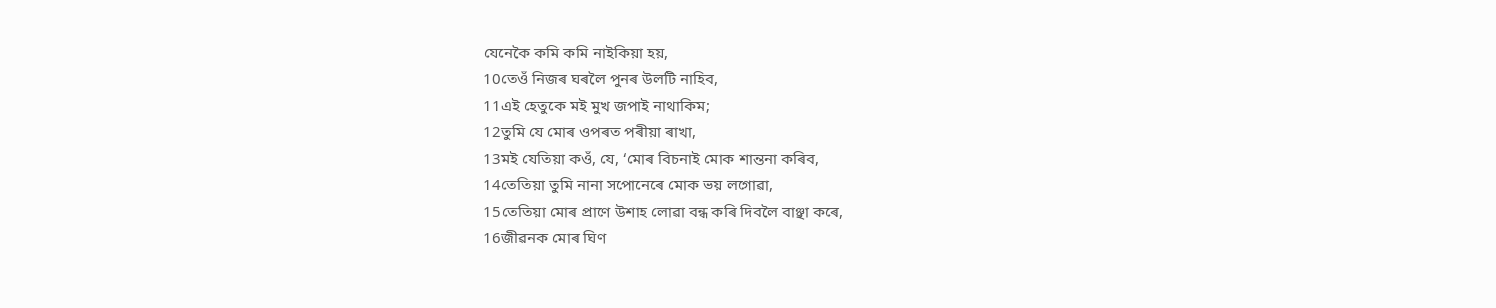যেনেকৈ কমি কমি নাইকিয়া হয়,
10তেওঁ নিজৰ ঘৰলৈ পুনৰ উলটি নাহিব,
11এই হেতুকে মই মুখ জপাই নাথাকিম;
12তুমি যে মোৰ ওপৰত পৰীয়া ৰাখা,
13মই যেতিয়া কওঁ, যে, ‘মোৰ বিচনাই মোক শান্তনা কৰিব,
14তেতিয়া তুমি নানা সপোনেৰে মোক ভয় লগোৱা,
15তেতিয়া মোৰ প্ৰাণে উশাহ লোৱা বন্ধ কৰি দিবলৈ বাঞ্ছা কৰে,
16জীৱনক মোৰ ঘিণ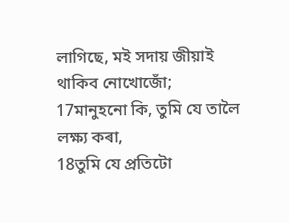লাগিছে, মই সদায় জীয়াই থাকিব নোখোজোঁ;
17মানুহনো কি, তুমি যে তালৈ লক্ষ্য কৰা,
18তুমি যে প্ৰতিটো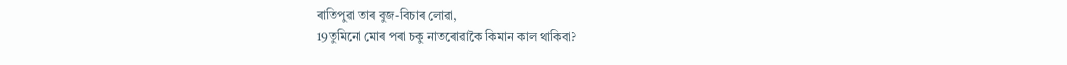ৰাতিপুৱা তাৰ বুজ-বিচাৰ লোৱা,
19তুমিনো মোৰ পৰা চকু নাতৰোৱাকৈ কিমান কাল থাকিবা?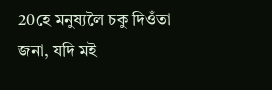20হে মনুষ্যলৈ চকু দিওঁতা জনা, যদি মই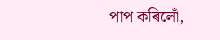পাপ কৰিলোঁ,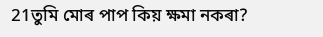21তুমি মোৰ পাপ কিয় ক্ষমা নকৰা?